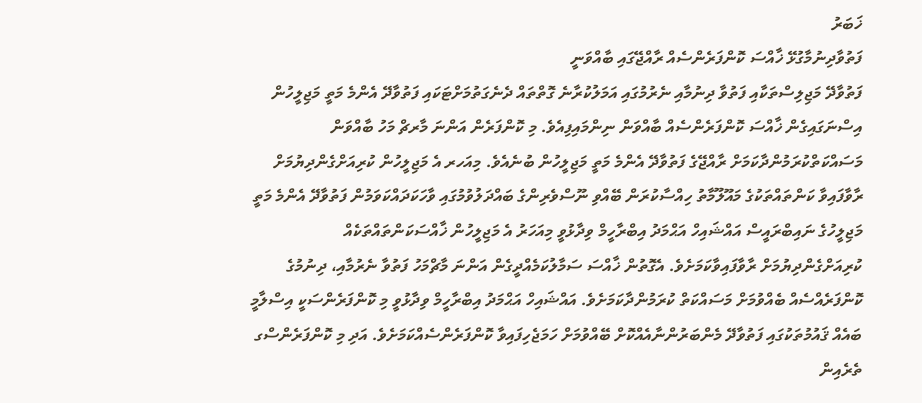ޚަބަރު
ފަތުވާދިނުމާގުޅޭ ޚާއްސަ ކޮންފަރެންސެއް ރާއްޖޭގައި ބާއްވަނީ
ފަތުވާދޭ މަޖިލިސްތަކާއި ފަތުވާ ދިނުމާއި ނެރުމުގައި އަމަލުކުރާނެ ގޮތްތައް ދެނެގަތުމަށްޓަކައި ފަތުވާދޭ އެންމެ މަތީ މަޖިލީހުން އިސްނަގައިގެން ޚާއްސަ ކޮންފަރެންސެއް ބާއްވަން ނިންމައިފިއެވެ. މި ކޮންފަރެން އަންނަ މާރޗް މަހު ބާއްވަން މަސައްކަތްކުރަމުންދާކަމަށް ރާއްޖޭގެ ފަތުވާދޭ އެންމެ މަތީ މަޖިލީހުން ބުނެއެވެ. މިއަހރ އެ މަޖިލީހުން ކުރިއަށްގެންދިޔުމަށް ރާވާފައިވާ ކަންތައްތަކުގެ މައޫލޫމާތު ހިއްސާކުރަން ބޭއްވި ނޫސްވެރިންގެ ބައްދަލުވުމުގައި ވާހަކަދައްކަވަމުން ފަތުވާދޭ އެންމެ މަތީ މަޖިލީހުގެ ނައިބްރައީސް އައްޝައިހް އަޙްމަދު އިބްރާހީމް ވިދާޅުވީ މިއަހަރު އެ މަޖިލީހުން ޚާއްސަކަންތައްތަކެއް ކުރިއަށްގެންދިޔުމަށް ރާވާފައިވާކަމަށެވެ. އެގޮތުން ޚާއްސަ ސަމާލުކަމެއްދީގެން އަންނަ މާޗްމަހު ފަތުވާ ނެރުމާއި، ދިނުމުގެ ކޮންފަރެއްސެއް ބެއްވުމަށް މަސައްކަތް ކުރަމުންދާކަމަށެވެ. އައްޝައިހް އަޙްމަދު އިބްރާހީމް ވިދާޅުވީ މި ކޮންފަރެންސަކީ އިސްލާމީ ބައެއް ޤައުމުތަކުގައި ފަތުވާދޭ މެންބަރުންނާއެއްކޮށް ބޭއްވުމަށް ހަމަޖެހިފައިވާ ކޮންފަރެންސެއްކަމަށެވެ. އަދި މި ކޮންފަރެންސްގ ތެރެއިން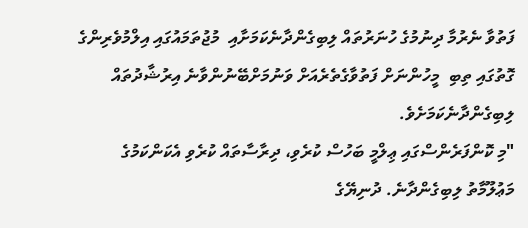ފަތުވާ ނެރުމާ ދިނުމުގެ ހުނަރުތައް ލިބިގެންދާނެކަމަށާއި  މުޖުތަމައުގައި އިލްމުވެރިންގެ ގޮތުގައި ތިބި  މީހުންނަށް ފަތުވާގެތެރެއަށް ވަނުމަށްބޭނުންވާނެ އިރުޝާދުތައް ލިބިގެންދާނެކަމަށެވެ.
"މި ކޮންފަރެންސްގައި ޢިލްމީ ބަހުސް ކުރެވި، ދިރާސާތައް ކުރެވި އެކަންކަމުގެ މަޢުލޫމާތު ލިބިގެންދާނެ. ދުނިޔޭގެ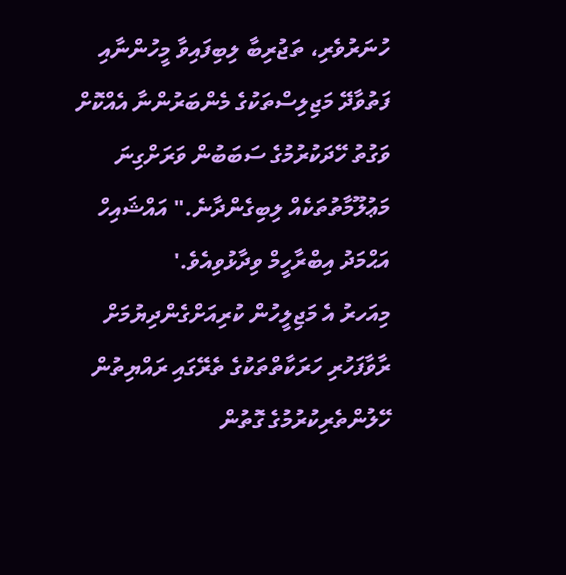ހުނަރުވެރި، ތަޖުރިބާ ލިބިފައިވާ މީހުންނާއި ފަތުވާދޭ މަޖިލިސްތަކުގެ މެންބަރުންނާ އެއްކޮށް ވަގުތު ހޭދަކުރުމުގެ ސަބަބުން ވަރަށްގިނަ މަޢުލޫމާތުތަކެއް ލިބިގެންދާނެ." އައްޝައިހް އަޙްމަދު އިބްރާހީމް ވިދާޅުވިއެވެ.'
މިއަހރު އެ މަޖިލީހުން ކުރިއަށްގެންދިޔުމަށް ރާވާފަހުރި ހަރަކާތްތަކުގެ ތެރޭގައި ރައްޔިތުން ހޭލުންތެރިކުރުމުގެ ގޮތުން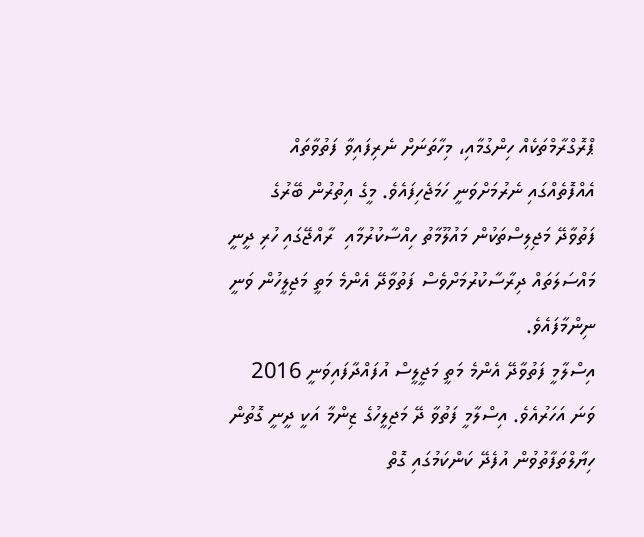ޕްރޮގްރާމްތަކެއް ހިންގުމާއި، މިހާތަނަށް ނެރިފައިވާ ފަތުވާތައް އެއްފޮތެއްގައި ނެރުމަށްވަނީ ހަމަޖެހިފައެވެ. މީގެ އިތުރުން ބޭރުގެ ފަތުވާދޭ މަޖިލިސްތަކުން މައުލޫމާތު ހިއްސާކުރުމާއި  ރާއްޖޭގައި ހުރި ދީނީ މައްސަލަތައް ދިރާސާކުރުމަށްވެސް ފަތުވާދޭ އެންމެ މަތީ މަޖިލީހުން ވަނީ ނިންމާފައެވެ.
އިސްލާމީ ފަތުވާދޭ އެންމެ މަތީ މަޖީލީސް އުފައްދާފައިވަނީ 2016 ވަނަ އަހަރުއެވެ. އިސްލާމީ ފަތުވާ ދޭ މަޖިލީހުގެ ޒިންމާ އަކީ ދީނީ ގޮތުން ހިޔާލްތަފާތުވުން އުފެދޭ ކަންކަމުގައި ގޮތް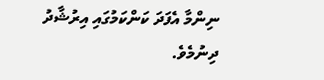ނިންމާ އެފަދަ ކަންކަމުގައި އިރުޝާދު ދިނުމެވެ.